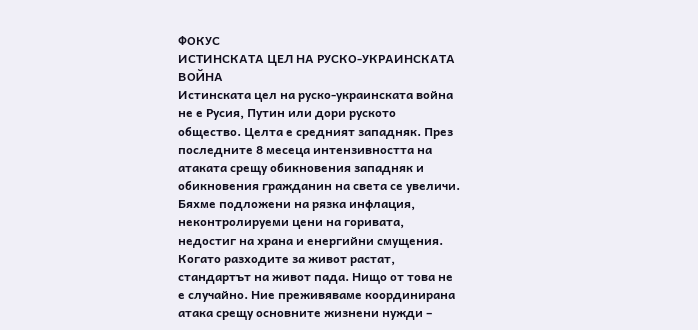ФОКУС
ИСТИНСКАТА ЦЕЛ НА РУСКО-УКРАИНСКАТА ВОЙНА
Истинската цел на руско-украинската война не е Русия, Путин или дори руското общество. Целта е средният западняк. През последните 8 месеца интензивността на атаката срещу обикновения западняк и обикновения гражданин на света се увеличи. Бяхме подложени на рязка инфлация, неконтролируеми цени на горивата, недостиг на храна и енергийни смущения. Когато разходите за живот растат, стандартът на живот пада. Нищо от това не е случайно. Ние преживяваме координирана атака срещу основните жизнени нужди –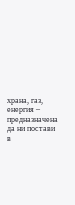храна, газ, енергия – предназначена да ни постави в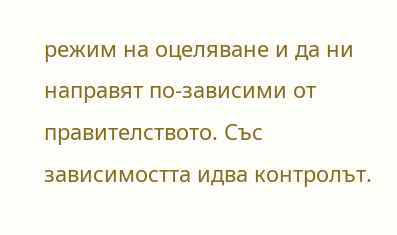режим на оцеляване и да ни направят по-зависими от правителството. Със зависимостта идва контролът.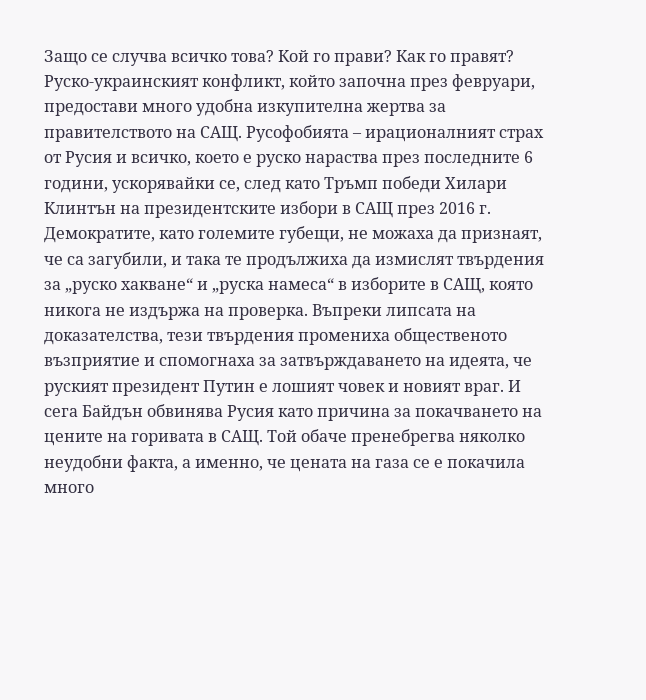Защо се случва всичко това? Кой го прави? Как го правят?
Руско-украинският конфликт, който започна през февруари, предостави много удобна изкупителна жертва за правителството на САЩ. Русофобията – ирационалният страх от Русия и всичко, което е руско нараства през последните 6 години, ускорявайки се, след като Тръмп победи Хилари Клинтън на президентските избори в САЩ през 2016 г.
Демократите, като големите губещи, не можаха да признаят, че са загубили, и така те продължиха да измислят твърдения за „руско хакване“ и „руска намеса“ в изборите в САЩ, която никога не издържа на проверка. Въпреки липсата на доказателства, тези твърдения промениха общественото възприятие и спомогнаха за затвърждаването на идеята, че руският президент Путин е лошият човек и новият враг. И сега Байдън обвинява Русия като причина за покачването на цените на горивата в САЩ. Той обаче пренебрегва няколко неудобни факта, а именно, че цената на газа се е покачила много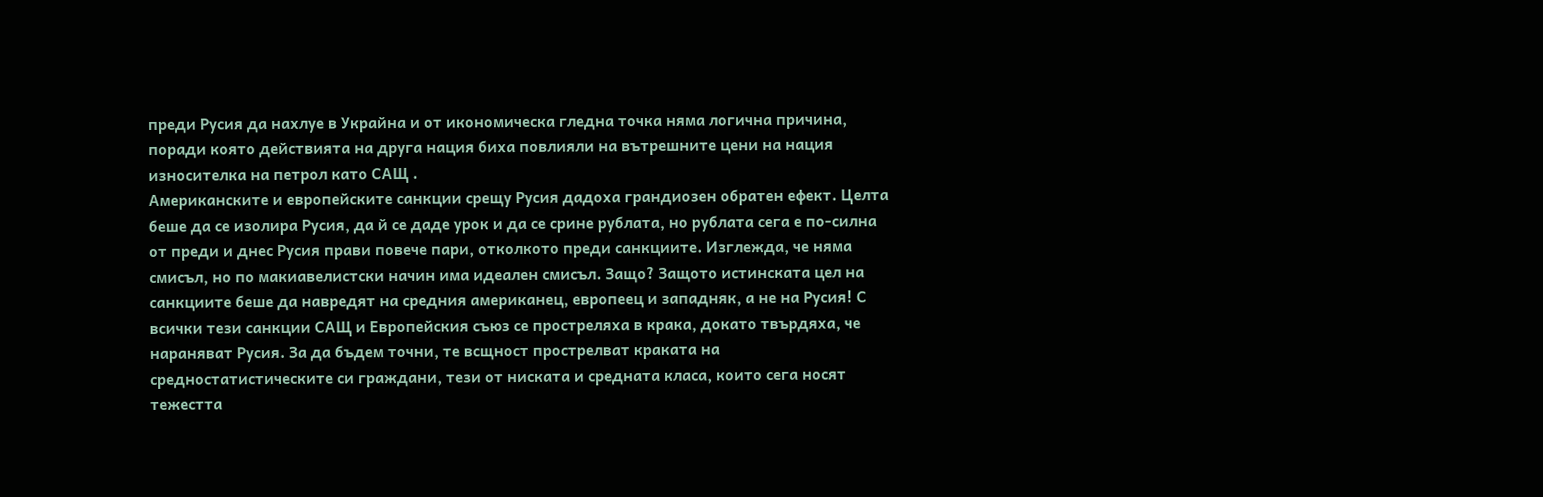преди Русия да нахлуе в Украйна и от икономическа гледна точка няма логична причина, поради която действията на друга нация биха повлияли на вътрешните цени на нация износителка на петрол като САЩ .
Американските и европейските санкции срещу Русия дадоха грандиозен обратен ефект. Целта беше да се изолира Русия, да й се даде урок и да се срине рублата, но рублата сега е по-силна от преди и днес Русия прави повече пари, отколкото преди санкциите. Изглежда, че няма смисъл, но по макиавелистски начин има идеален смисъл. Защо? Защото истинската цел на санкциите беше да навредят на средния американец, европеец и западняк, а не на Русия! С всички тези санкции САЩ и Европейския съюз се простреляха в крака, докато твърдяха, че нараняват Русия. За да бъдем точни, те всщност прострелват краката на средностатистическите си граждани, тези от ниската и средната класа, които сега носят тежестта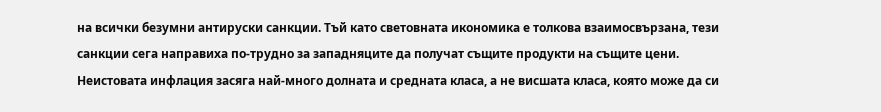на всички безумни антируски санкции. Тъй като световната икономика е толкова взаимосвързана, тези санкции сега направиха по-трудно за западняците да получат същите продукти на същите цени. Неистовата инфлация засяга най-много долната и средната класа, а не висшата класа, която може да си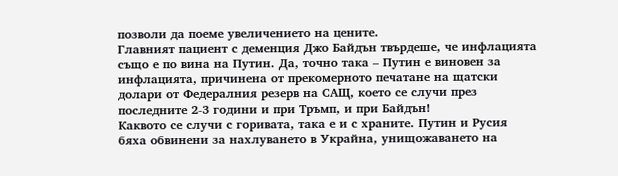позволи да поеме увеличението на цените.
Главният пациент с деменция Джо Байдън твърдеше, че инфлацията също е по вина на Путин. Да, точно така – Путин е виновен за инфлацията, причинена от прекомерното печатане на щатски долари от Федералния резерв на САЩ, което се случи през последните 2-3 години и при Тръмп, и при Байдън!
Каквото се случи с горивата, така е и с храните. Путин и Русия бяха обвинени за нахлуването в Украйна, унищожаването на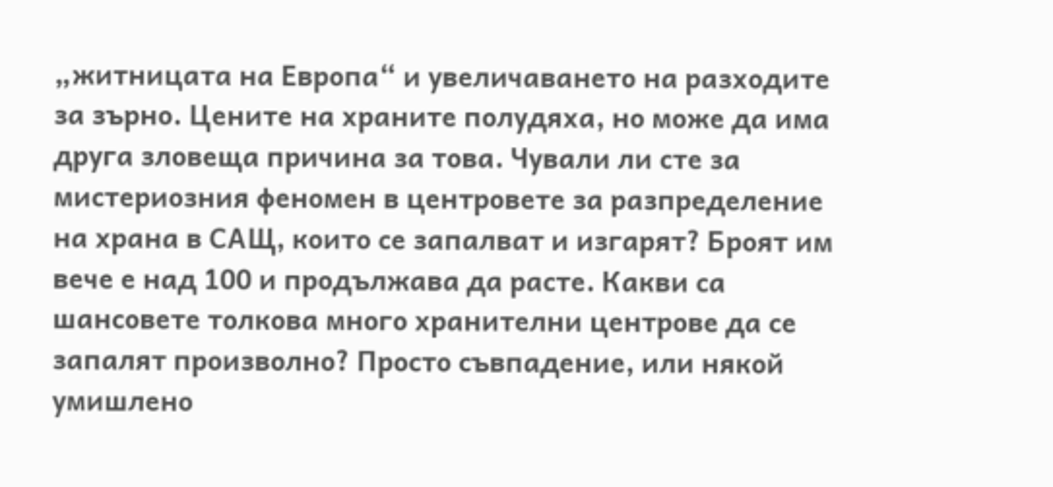„житницата на Европа“ и увеличаването на разходите за зърно. Цените на храните полудяха, но може да има друга зловеща причина за това. Чували ли сте за мистериозния феномен в центровете за разпределение на храна в САЩ, които се запалват и изгарят? Броят им вече е над 100 и продължава да расте. Какви са шансовете толкова много хранителни центрове да се запалят произволно? Просто съвпадение, или някой умишлено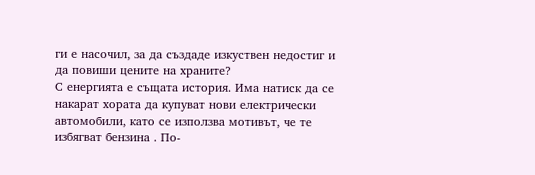ги е насочил, за да създаде изкуствен недостиг и да повиши цените на храните?
С енергията е същата история. Има натиск да се накарат хората да купуват нови електрически автомобили, като се използва мотивът, че те избягват бензина . По-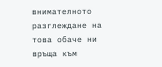внимателното разглеждане на това обаче ни връща към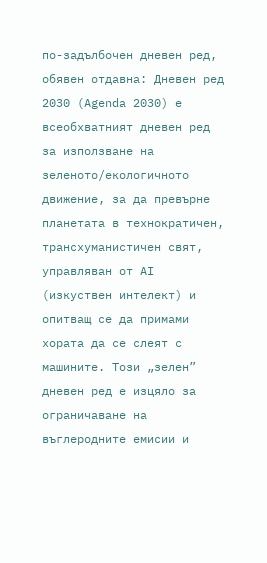по-задълбочен дневен ред, обявен отдавна: Дневен ред 2030 (Agenda 2030) е всеобхватният дневен ред за използване на зеленото/екологичното движение, за да превърне планетата в технократичен, трансхуманистичен свят, управляван от AI (изкуствен интелект) и опитващ се да примами хората да се слеят с машините. Този „зелен” дневен ред е изцяло за ограничаване на въглеродните емисии и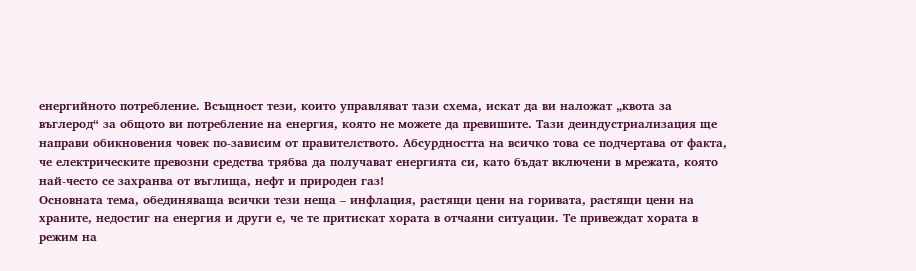енергийното потребление. Всъщност тези, които управляват тази схема, искат да ви наложат „квота за въглерод“ за общото ви потребление на енергия, която не можете да превишите. Тази деиндустриализация ще направи обикновения човек по-зависим от правителството. Абсурдността на всичко това се подчертава от факта, че електрическите превозни средства трябва да получават енергията си, като бъдат включени в мрежата, която най-често се захранва от въглища, нефт и природен газ!
Основната тема, обединяваща всички тези неща – инфлация, растящи цени на горивата, растящи цени на храните, недостиг на енергия и други е, че те притискат хората в отчаяни ситуации. Те привеждат хората в режим на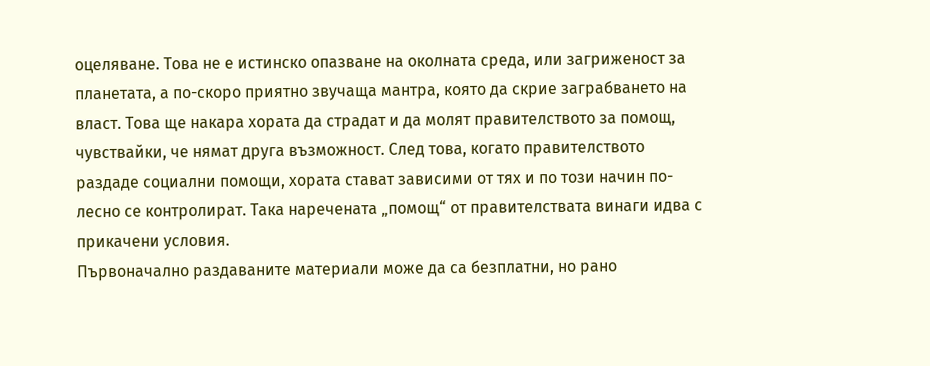оцеляване. Това не е истинско опазване на околната среда, или загриженост за планетата, а по-скоро приятно звучаща мантра, която да скрие заграбването на власт. Това ще накара хората да страдат и да молят правителството за помощ, чувствайки, че нямат друга възможност. След това, когато правителството раздаде социални помощи, хората стават зависими от тях и по този начин по-лесно се контролират. Така наречената „помощ“ от правителствата винаги идва с прикачени условия.
Първоначално раздаваните материали може да са безплатни, но рано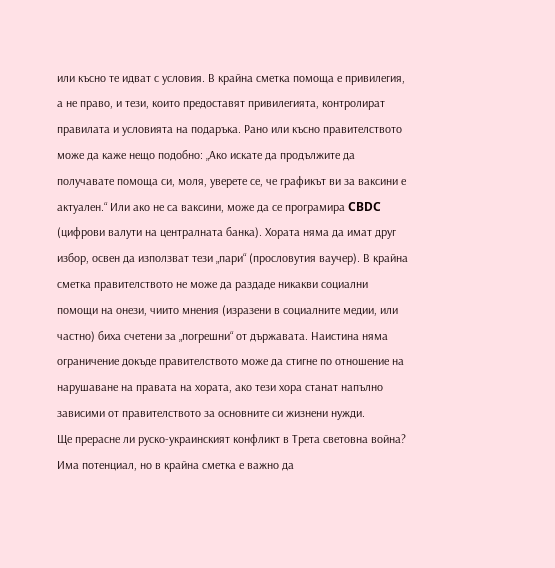или късно те идват с условия. В крайна сметка помоща е привилегия, а не право, и тези, които предоставят привилегията, контролират правилата и условията на подаръка. Рано или късно правителството може да каже нещо подобно: „Ако искате да продължите да получавате помоща си, моля, уверете се, че графикът ви за ваксини е актуален.“ Или ако не са ваксини, може да се програмира CBDC (цифрови валути на централната банка). Хората няма да имат друг избор, освен да използват тези „пари“ (прословутия ваучер). В крайна сметка правителството не може да раздаде никакви социални помощи на онези, чиито мнения (изразени в социалните медии, или частно) биха счетени за „погрешни“ от държавата. Наистина няма ограничение докъде правителството може да стигне по отношение на нарушаване на правата на хората, ако тези хора станат напълно зависими от правителството за основните си жизнени нужди.
Ще прерасне ли руско-украинският конфликт в Трета световна война? Има потенциал, но в крайна сметка е важно да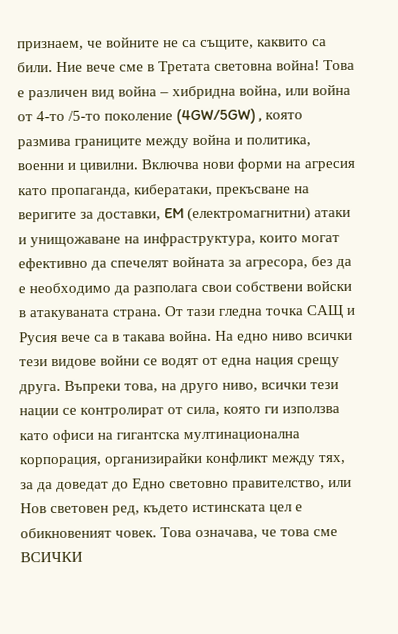признаем, че войните не са същите, каквито са били. Ние вече сме в Третата световна война! Това е различен вид война – хибридна война, или война от 4-то /5-то поколение (4GW/5GW) , която размива границите между война и политика, военни и цивилни. Включва нови форми на агресия като пропаганда, кибератаки, прекъсване на веригите за доставки, EM (електромагнитни) атаки и унищожаване на инфраструктура, които могат ефективно да спечелят войната за агресора, без да е необходимо да разполага свои собствени войски в атакуваната страна. От тази гледна точка САЩ и Русия вече са в такава война. На едно ниво всички тези видове войни се водят от една нация срещу друга. Въпреки това, на друго ниво, всички тези нации се контролират от сила, която ги използва като офиси на гигантска мултинационална корпорация, организирайки конфликт между тях, за да доведат до Едно световно правителство, или Нов световен ред, където истинската цел е обикновеният човек. Това означава, че това сме ВСИЧКИ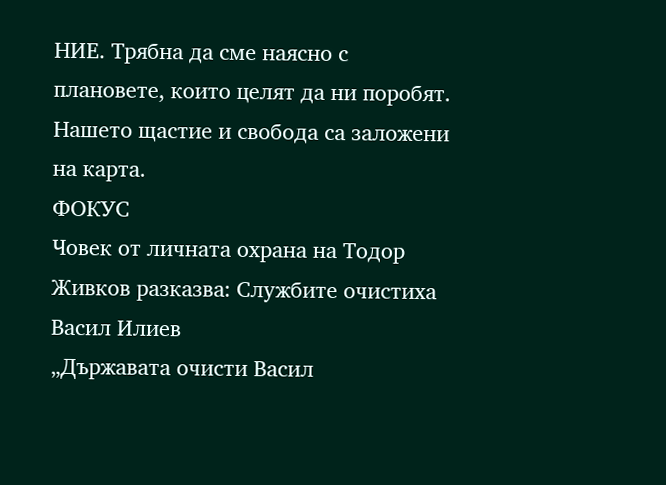НИЕ. Трябна да сме наясно с плановете, които целят да ни поробят. Нашето щастие и свобода са заложени на карта.
ФОКУС
Човек от личната охрана на Тодор Живков разказва: Службите очистиха Васил Илиев
„Държавата очисти Васил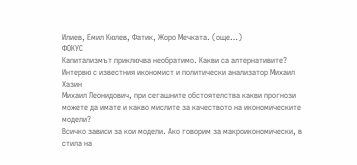Илиев, Емил Кюлев, Фатик, Жоро Мечката. (още…)
ФОКУС
Капитализмът приключва необратимо. Какви са алтернативите?
Интервю с известния икономист и политически анализатор Михаил Хазин
Михаил Леонидович, при сегашните обстоятелства какви прогнози можете да имате и какво мислите за качеството на икономическите модели?
Всичко зависи за кои модели. Ако говорим за макроикономически, в стила на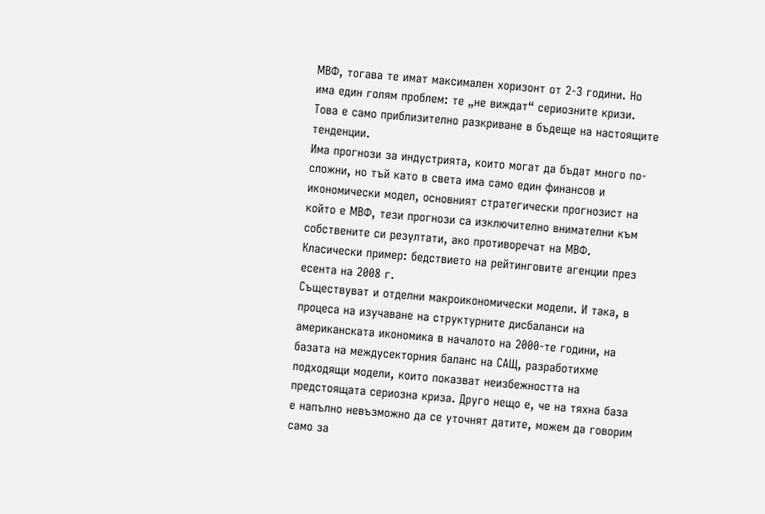МВФ, тогава те имат максимален хоризонт от 2-3 години. Но има един голям проблем: те „не виждат“ сериозните кризи. Това е само приблизително разкриване в бъдеще на настоящите тенденции.
Има прогнози за индустрията, които могат да бъдат много по-сложни, но тъй като в света има само един финансов и икономически модел, основният стратегически прогнозист на който е МВФ, тези прогнози са изключително внимателни към собствените си резултати, ако противоречат на МВФ. Класически пример: бедствието на рейтинговите агенции през есента на 2008 г.
Съществуват и отделни макроикономически модели. И така, в процеса на изучаване на структурните дисбаланси на американската икономика в началото на 2000-те години, на базата на междусекторния баланс на САЩ, разработихме подходящи модели, които показват неизбежността на предстоящата сериозна криза. Друго нещо е, че на тяхна база е напълно невъзможно да се уточнят датите, можем да говорим само за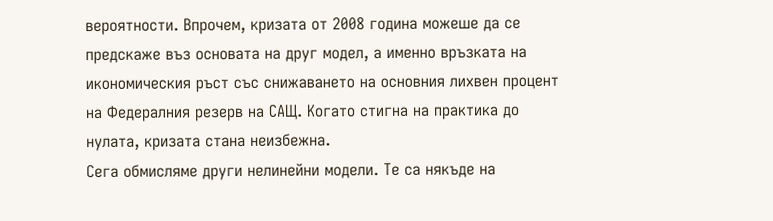вероятности. Впрочем, кризата от 2008 година можеше да се предскаже въз основата на друг модел, а именно връзката на икономическия ръст със снижаването на основния лихвен процент на Федералния резерв на САЩ. Когато стигна на практика до нулата, кризата стана неизбежна.
Сега обмисляме други нелинейни модели. Те са някъде на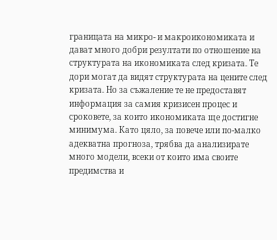границата на микро- и макроикономиката и дават много добри резултати по отношение на структурата на икономиката след кризата. Те дори могат да видят структурата на цените след кризата. Но за съжаление те не предоставят информация за самия кризисен процес и сроковете, за които икономиката ще достигне минимума. Като цяло, за повече или по-малко адекватна прогноза, трябва да анализирате много модели, всеки от които има своите предимства и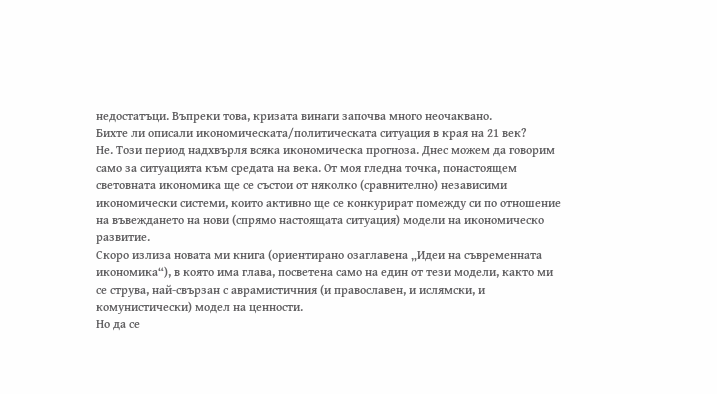недостатъци. Въпреки това, кризата винаги започва много неочаквано.
Бихте ли описали икономическата/политическата ситуация в края на 21 век?
Не. Този период надхвърля всяка икономическа прогноза. Днес можем да говорим само за ситуацията към средата на века. От моя гледна точка, понастоящем световната икономика ще се състои от няколко (сравнително) независими икономически системи, които активно ще се конкурират помежду си по отношение на въвеждането на нови (спрямо настоящата ситуация) модели на икономическо развитие.
Скоро излиза новата ми книга (ориентирано озаглавена „Идеи на съвременната икономика“), в която има глава, посветена само на един от тези модели, както ми се струва, най-свързан с аврамистичния (и православен, и ислямски, и комунистически) модел на ценности.
Но да се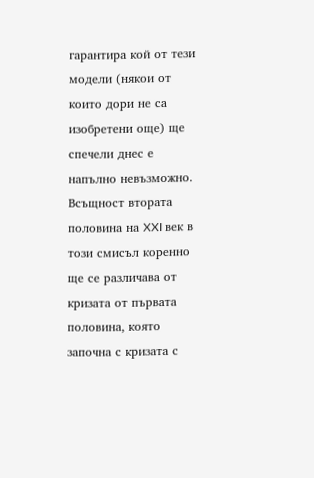гарантира кой от тези модели (някои от които дори не са изобретени още) ще спечели днес е напълно невъзможно. Всъщност втората половина на XXI век в този смисъл коренно ще се различава от кризата от първата половина, която започна с кризата с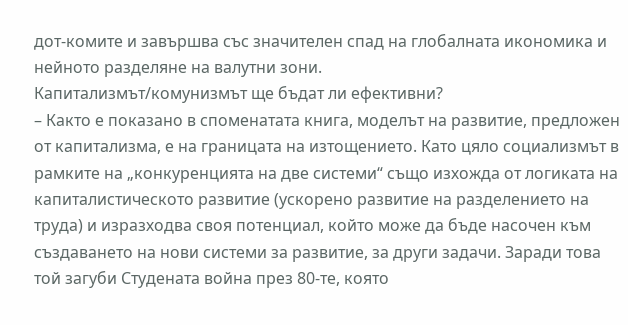дот-комите и завършва със значителен спад на глобалната икономика и нейното разделяне на валутни зони.
Капитализмът/комунизмът ще бъдат ли ефективни?
– Както е показано в споменатата книга, моделът на развитие, предложен от капитализма, е на границата на изтощението. Като цяло социализмът в рамките на „конкуренцията на две системи“ също изхожда от логиката на капиталистическото развитие (ускорено развитие на разделението на труда) и изразходва своя потенциал, който може да бъде насочен към създаването на нови системи за развитие, за други задачи. Заради това той загуби Студената война през 80-те, която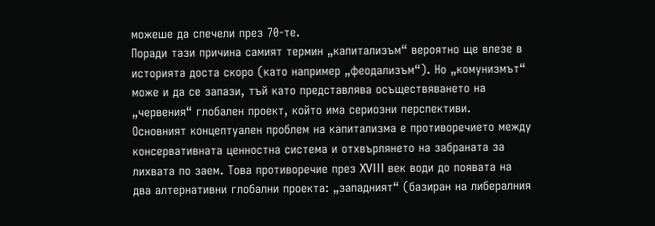можеше да спечели през 70-те.
Поради тази причина самият термин „капитализъм“ вероятно ще влезе в историята доста скоро (като например „феодализъм“). Но „комунизмът“ може и да се запази, тъй като представлява осъществяването на „червения“ глобален проект, който има сериозни перспективи.
Основният концептуален проблем на капитализма е противоречието между консервативната ценностна система и отхвърлянето на забраната за лихвата по заем. Това противоречие през XVIII век води до появата на два алтернативни глобални проекта: „западният“ (базиран на либералния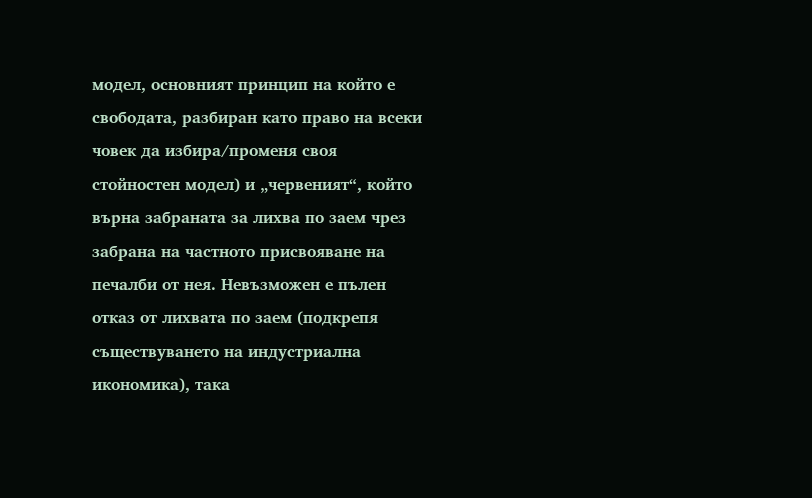модел, основният принцип на който е свободата, разбиран като право на всеки човек да избира/променя своя стойностен модел) и „червеният“, който върна забраната за лихва по заем чрез забрана на частното присвояване на печалби от нея. Невъзможен е пълен отказ от лихвата по заем (подкрепя съществуването на индустриална икономика), така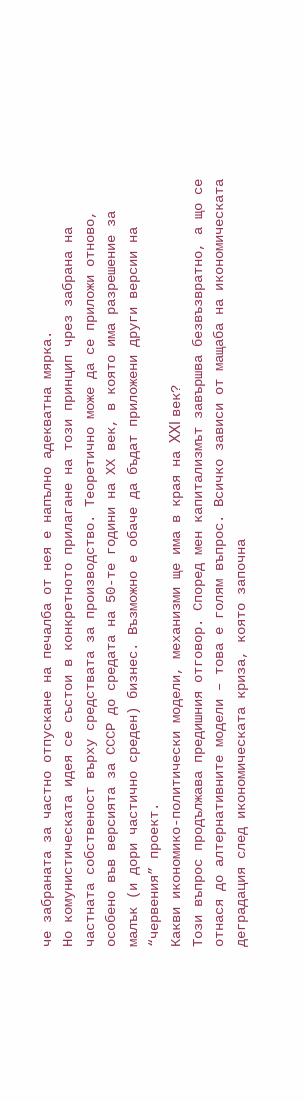че забраната за частно отпускане на печалба от нея е напълно адекватна мярка.
Но комунистическата идея се състои в конкретното прилагане на този принцип чрез забрана на частната собственост върху средствата за производство. Теоретично може да се приложи отново, особено във версията за СССР до средата на 50-те години на ХХ век, в която има разрешение за малък (и дори частично среден) бизнес. Възможно е обаче да бъдат приложени други версии на “червения” проект.
Какви икономико-политически модели, механизми ще има в края на XXI век?
Този въпрос продължава предишния отговор. Според мен капитализмът завършва безвъзвратно, а що се отнася до алтернативните модели – това е голям въпрос. Всичко зависи от мащаба на икономическата деградация след икономическата криза, която започна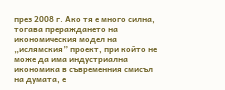през 2008 г. Ако тя е много силна, тогава прераждането на икономическия модел на „ислямския” проект, при който не може да има индустриална икономика в съвременния смисъл на думата, е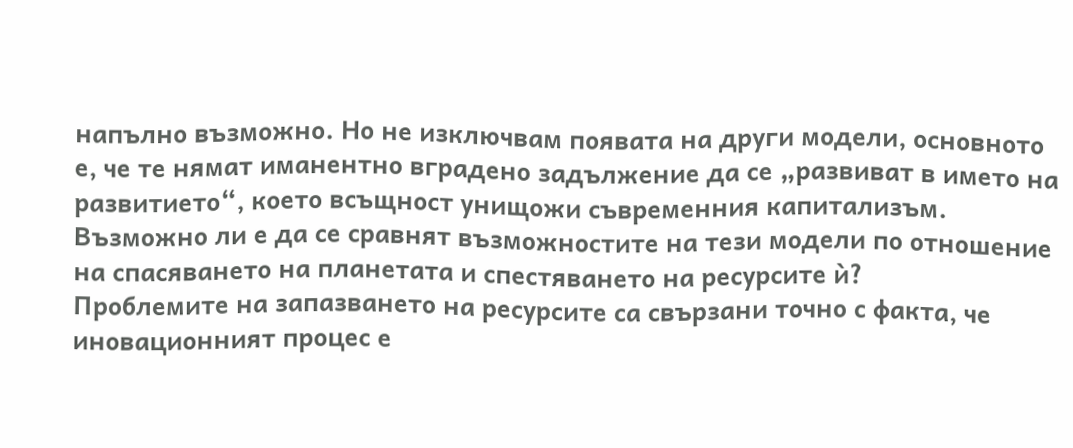напълно възможно. Но не изключвам появата на други модели, основното е, че те нямат иманентно вградено задължение да се „развиват в името на развитието“, което всъщност унищожи съвременния капитализъм.
Възможно ли е да се сравнят възможностите на тези модели по отношение на спасяването на планетата и спестяването на ресурсите ѝ?
Проблемите на запазването на ресурсите са свързани точно с факта, че иновационният процес е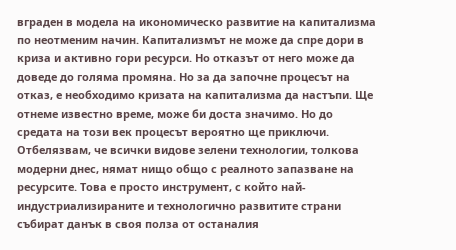вграден в модела на икономическо развитие на капитализма по неотменим начин. Капитализмът не може да спре дори в криза и активно гори ресурси. Но отказът от него може да доведе до голяма промяна. Но за да започне процесът на отказ, е необходимо кризата на капитализма да настъпи. Ще отнеме известно време, може би доста значимо. Но до средата на този век процесът вероятно ще приключи.
Отбелязвам, че всички видове зелени технологии, толкова модерни днес, нямат нищо общо с реалното запазване на ресурсите. Това е просто инструмент, с който най-индустриализираните и технологично развитите страни събират данък в своя полза от останалия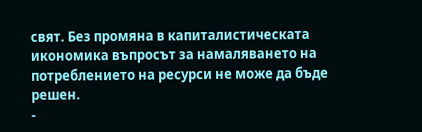свят. Без промяна в капиталистическата икономика въпросът за намаляването на потреблението на ресурси не може да бъде решен.
-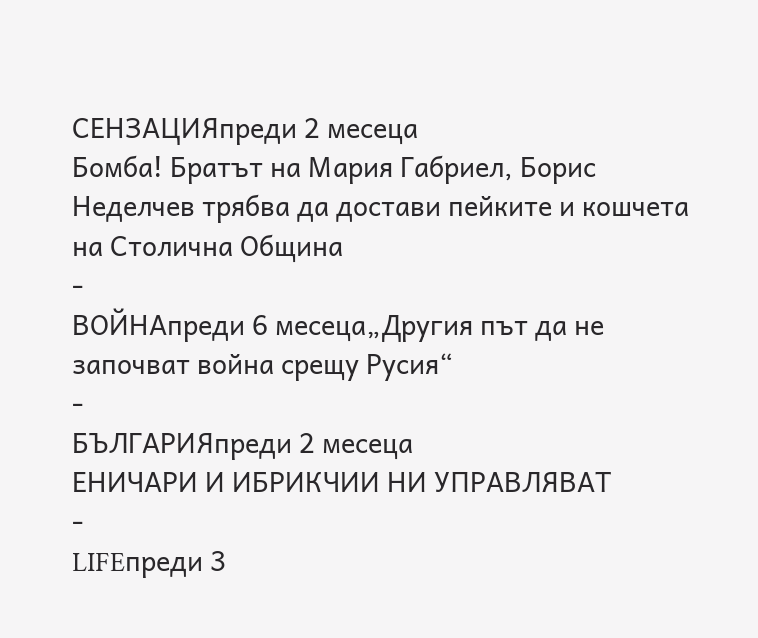СЕНЗАЦИЯпреди 2 месеца
Бомба! Братът на Мария Габриел, Борис Неделчев трябва да достави пейките и кошчета на Столична Община
-
ВОЙНАпреди 6 месеца„Другия път да не започват война срещу Русия“
-
БЪЛГАРИЯпреди 2 месеца
ЕНИЧАРИ И ИБРИКЧИИ НИ УПРАВЛЯВАТ
-
LIFEпреди 3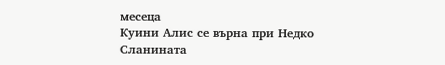месеца
Куини Алис се върна при Недко Сланината